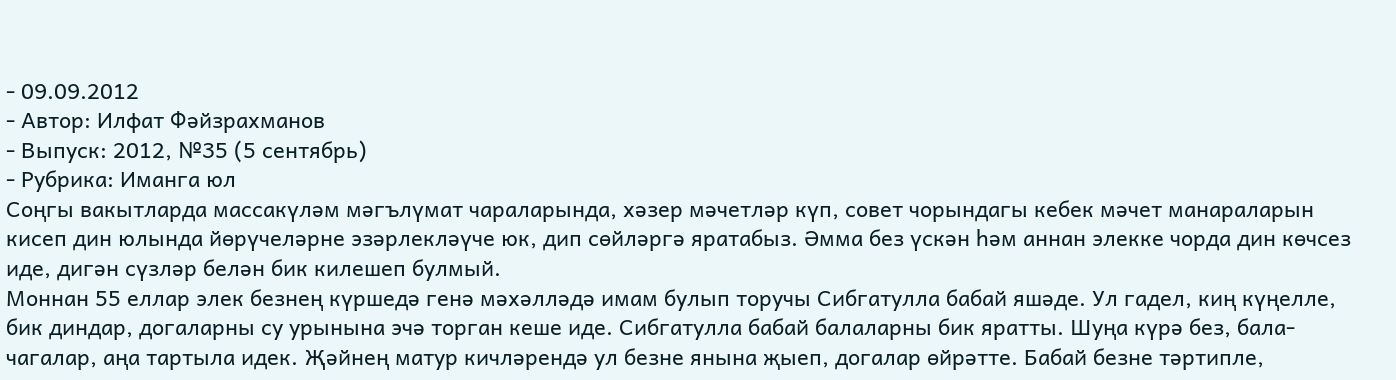- 09.09.2012
- Автор: Илфат Фәйзрахманов
- Выпуск: 2012, №35 (5 сентябрь)
- Рубрика: Иманга юл
Соңгы вакытларда массакүләм мәгълүмат чараларында, хәзер мәчетләр күп, совет чорындагы кебек мәчет манараларын кисеп дин юлында йөрүчеләрне эзәрлекләүче юк, дип сөйләргә яратабыз. Әмма без үскән һәм аннан элекке чорда дин көчсез иде, дигән сүзләр белән бик килешеп булмый.
Моннан 55 еллар элек безнең күршедә генә мәхәлләдә имам булып торучы Сибгатулла бабай яшәде. Ул гадел, киң күңелле, бик диндар, догаларны су урынына эчә торган кеше иде. Сибгатулла бабай балаларны бик яратты. Шуңа күрә без, бала-чагалар, аңа тартыла идек. Җәйнең матур кичләрендә ул безне янына җыеп, догалар өйрәтте. Бабай безне тәртипле,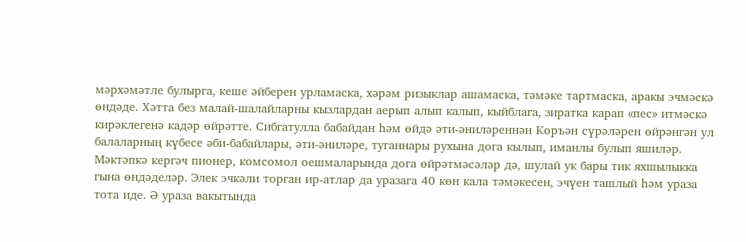мәрхәмәтле булырга, кеше әйберен урламаска, хәрәм ризыклар ашамаска, тәмәке тартмаска, аракы эчмәскә өндәде. Хәтта без малай-шалайларны кызлардан аерып алып калып, кыйблага, зиратка карап «пес» итмәскә кирәклегенә кадәр өйрәтте. Сибгатулла бабайдан һәм өйдә әти-әниләреннән Коръән сүрәләрен өйрәнгән ул балаларның күбесе әби-бабайлары, әти-әниләре, туганнары рухына дога кылып, иманлы булып яшиләр.
Мәктәпкә кергәч пионер, комсомол оешмаларында дога өйрәтмәсәләр дә, шулай ук бары тик яхшылыкка гына өндәделәр. Элек эчкәли торган ир-атлар да уразага 40 көн кала тәмәкесен, эчүен ташлый һәм ураза тота иде. Ә ураза вакытында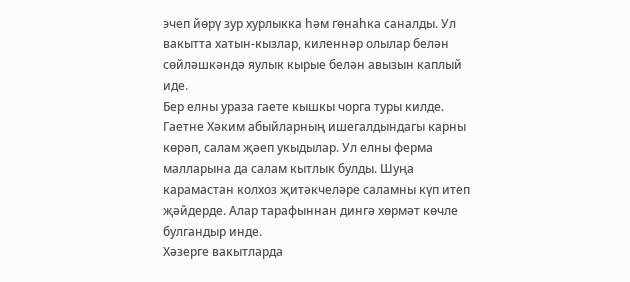эчеп йөрү зур хурлыкка һәм гөнаһка саналды. Ул вакытта хатын-кызлар, киленнәр олылар белән сөйләшкәндә яулык кырые белән авызын каплый иде.
Бер елны ураза гаете кышкы чорга туры килде. Гаетне Хәким абыйларның ишегалдындагы карны көрәп, салам җәеп укыдылар. Ул елны ферма малларына да салам кытлык булды. Шуңа карамастан колхоз җитәкчеләре саламны күп итеп җәйдерде. Алар тарафыннан дингә хөрмәт көчле булгандыр инде.
Хәзерге вакытларда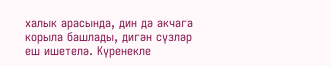халык арасында, дин дә акчага корыла башлады, дигән сүзләр еш ишетелә. Күренекле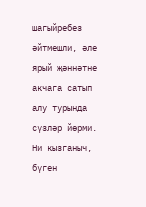шагыйребез әйтмешли, әле ярый җәннәтне акчага сатып алу турында сүзләр йөрми.
Ни кызганыч, бүген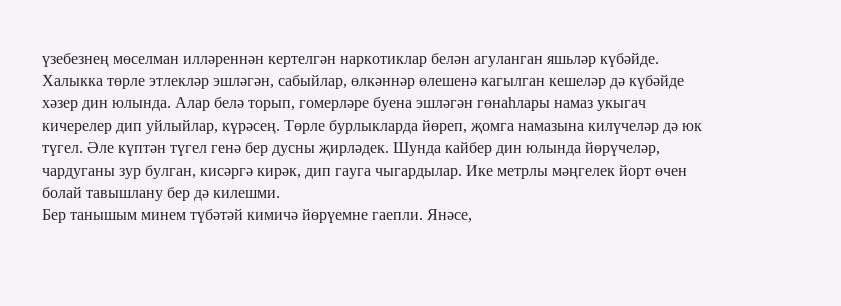үзебезнең мөселман илләреннән кертелгән наркотиклар белән агуланган яшьләр күбәйде.
Халыкка төрле этлекләр эшләгән, сабыйлар, өлкәннәр өлешенә кагылган кешеләр дә күбәйде хәзер дин юлында. Алар белә торып, гомерләре буена эшләгән гөнаһлары намаз укыгач кичерелер дип уйлыйлар, күрәсең. Төрле бурлыкларда йөреп, җомга намазына килүчеләр дә юк түгел. Әле күптән түгел генә бер дусны җирләдек. Шунда кайбер дин юлында йөрүчеләр, чардуганы зур булган, кисәргә кирәк, дип гауга чыгардылар. Ике метрлы мәңгелек йорт өчен болай тавышлану бер дә килешми.
Бер танышым минем түбәтәй кимичә йөрүемне гаепли. Янәсе,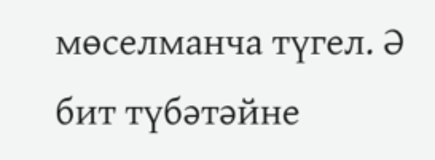мөселманча түгел. Ә бит түбәтәйне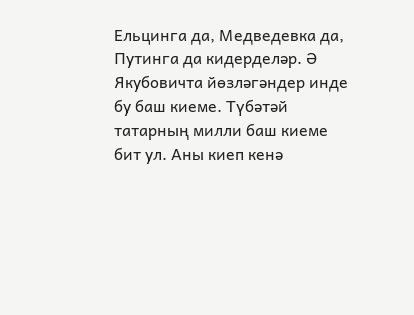Ельцинга да, Медведевка да, Путинга да кидерделәр. Ә Якубовичта йөзләгәндер инде бу баш киеме. Түбәтәй татарның милли баш киеме бит ул. Аны киеп кенә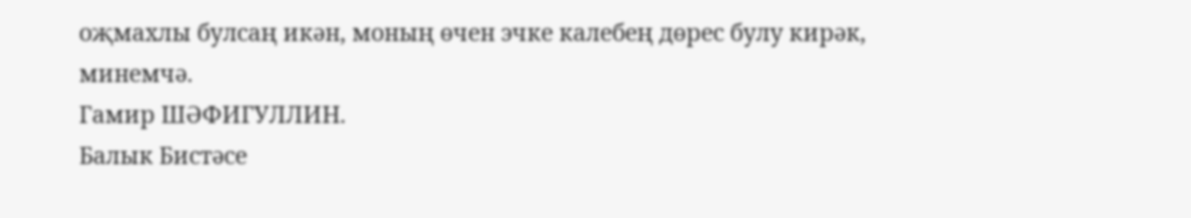оҗмахлы булсаң икән, моның өчен эчке калебең дөрес булу кирәк, минемчә.
Гамир ШӘФИГУЛЛИН.
Балык Бистәсе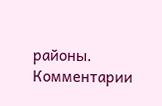районы.
Комментарии